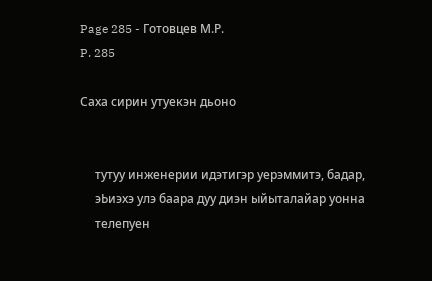Page 285 - Готовцев М.Р.
P. 285

Саха сирин утуекэн дьоно


     тутуу инженерии идэтигэр уерэммитэ, бадар,
     эЬиэхэ улэ баара дуу диэн ыйыталайар уонна
     телепуен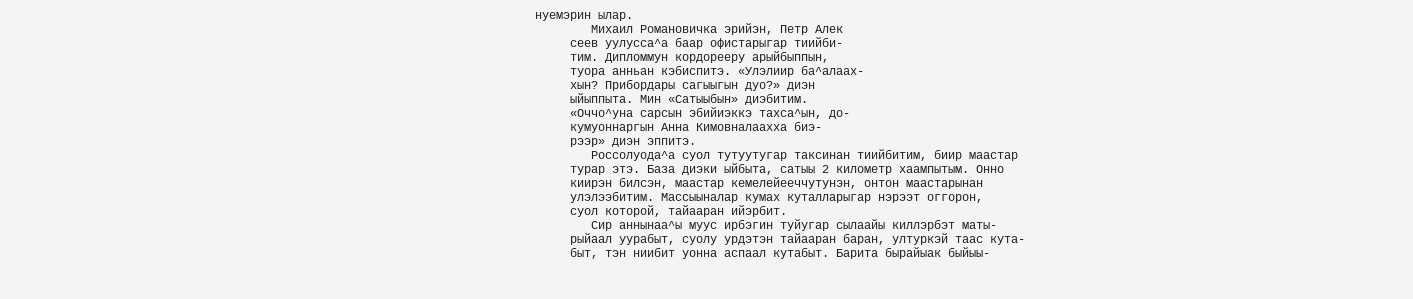нуемэрин ылар.
        Михаил Романовичка эрийэн, Петр Алек
     сеев уулусса^а баар офистарыгар тиийби-
     тим. Дипломмун кордорееру арыйбыппын,
     туора анньан кэбиспитэ. «Улэлиир ба^алаах-
     хын? Прибордары сагыыгын дуо?» диэн
     ыйыппыта. Мин «Сатыыбын» диэбитим.
     «Оччо^уна сарсын эбийиэккэ тахса^ын, до-
     кумуоннаргын Анна Кимовналаахха биэ-
     рээр» диэн эппитэ.
        Россолуода^а суол тутуутугар таксинан тиийбитим, биир маастар
     турар этэ. База диэки ыйбыта, сатыы 2 километр хаампытым. Онно
     киирэн билсэн, маастар кемелейееччутунэн, онтон маастарынан
     улэлээбитим. Массыыналар кумах куталларыгар нэрээт оггорон,
     суол которой, тайааран ийэрбит.
        Сир аннынаа^ы муус ирбэгин туйугар сылаайы киллэрбэт маты-
     рыйаал уурабыт, суолу урдэтэн тайааран баран, ултуркэй таас кута-
     быт, тэн ниибит уонна аспаал кутабыт. Барита бырайыак быйыы-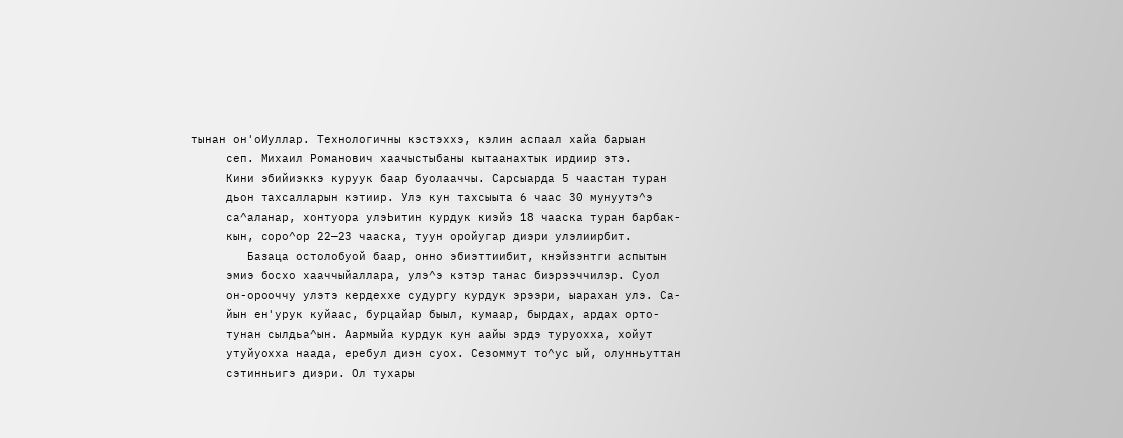тынан он'оИуллар. Технологичны кэстэххэ, кэлин аспаал хайа барыан
     сеп. Михаил Романович хаачыстыбаны кытаанахтык ирдиир этэ.
     Кини эбийиэккэ куруук баар буолааччы. Сарсыарда 5 чаастан туран
     дьон тахсалларын кэтиир. Улэ кун тахсыыта 6 чаас 30 мунуутэ^э
     са^аланар, хонтуора улэЬитин курдук киэйэ 18 чааска туран барбак-
     кын, соро^ор 22—23 чааска, туун оройугар диэри улэлиирбит.
        Базаца остолобуой баар, онно эбиэттиибит, кнэйзэнтги аспытын
     эмиэ босхо хааччыйаллара, улэ^э кэтэр танас биэрээччилэр. Суол
     он-орооччу улэтэ кердеххе судургу курдук эрээри, ыарахан улэ. Са-
     йын ен'урук куйаас, бурцайар быыл, кумаар, бырдах, ардах орто-
     тунан сылдьа^ын. Аармыйа курдук кун аайы эрдэ туруохха, хойут
     утуйуохха наада, еребул диэн суох. Сезоммут то^ус ый, олунньуттан
     сэтинньигэ диэри. Ол тухары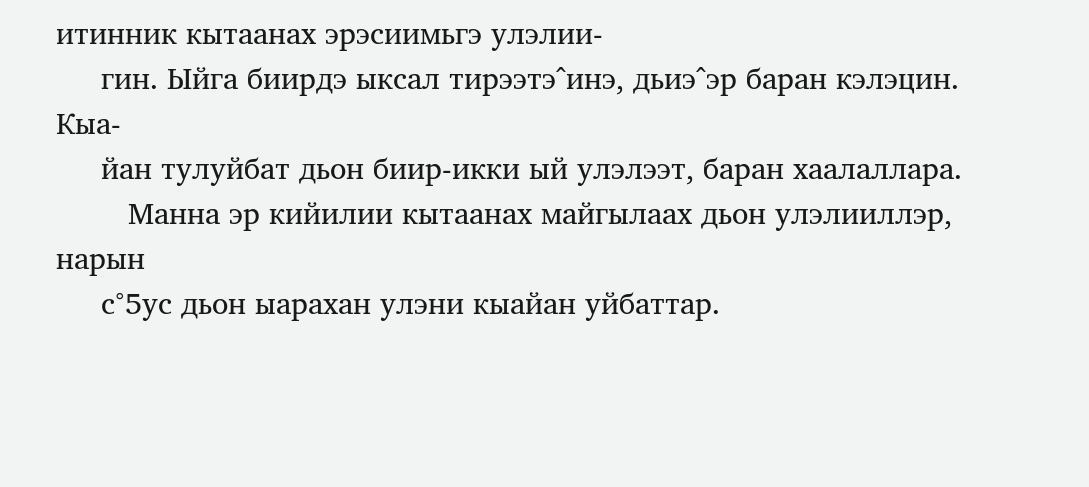итинник кытаанах эрэсиимьгэ улэлии-
     гин. Ыйга биирдэ ыксал тирээтэ^инэ, дьиэ^эр баран кэлэцин. Кыа-
     йан тулуйбат дьон биир-икки ый улэлээт, баран хаалаллара.
        Манна эр кийилии кытаанах майгылаах дьон улэлииллэр, нарын
     с°5ус дьон ыарахан улэни кыайан уйбаттар.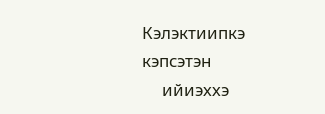Кэлэктиипкэ кэпсэтэн
     ийиэххэ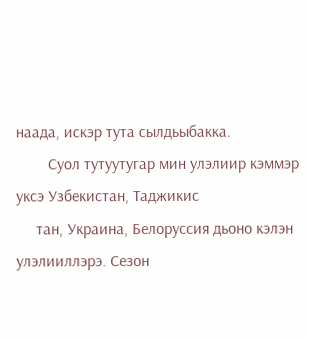наада, искэр тута сылдьыбакка.
        Суол тутуутугар мин улэлиир кэммэр уксэ Узбекистан, Таджикис
     тан, Украина, Белоруссия дьоно кэлэн улэлииллэрэ. Сезон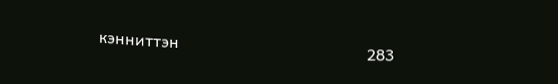кэнниттэн
                                                                   283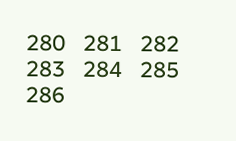280   281   282   283   284   285   286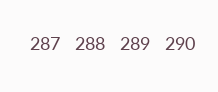287   288   289   290